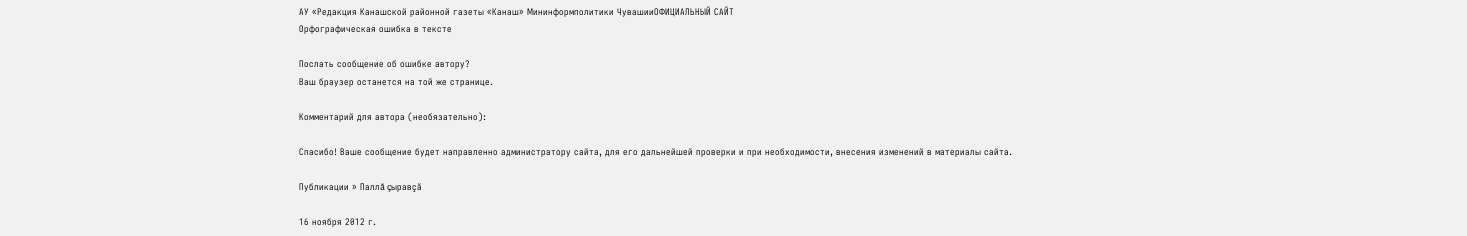АУ «Редакция Канашской районной газеты «Канаш» Мининформполитики ЧувашииОФИЦИАЛЬНЫЙ САЙТ
Орфографическая ошибка в тексте

Послать сообщение об ошибке автору?
Ваш браузер останется на той же странице.

Комментарий для автора (необязательно):

Спасибо! Ваше сообщение будет направленно администратору сайта, для его дальнейшей проверки и при необходимости, внесения изменений в материалы сайта.

Публикации » Паллă çыравçă

16 ноября 2012 г.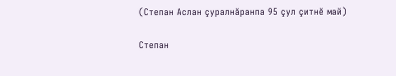(Степан Аслан çуралнăранпа 95 çул çитнĕ май)

Степан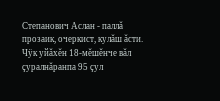Степанович Аслан - паллă прозаик, очеркист, кулăш ăсти. Чÿк уйăхĕн 18-мĕшĕнче вăл çуралнăранпа 95 çул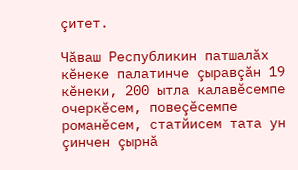çитет.

Чăваш Республикин патшалăх кĕнеке палатинче çыравçăн 19 кĕнеки, 200 ытла калавĕсемпе очеркĕсем, повеçĕсемпе романĕсем, статйисем тата ун çинчен çырнă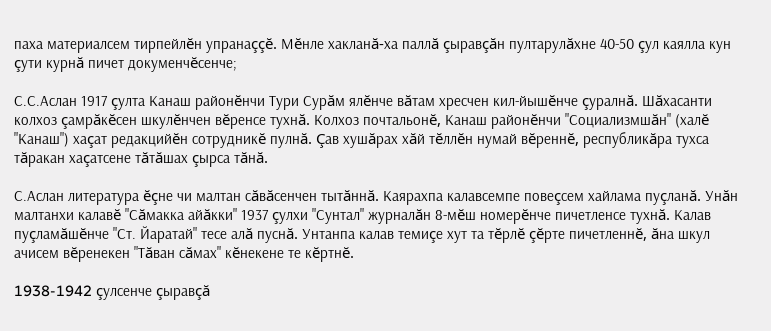паха материалсем тирпейлĕн упранаççĕ. Мĕнле хакланă-ха паллă çыравçăн пултарулăхне 40-50 çул каялла кун çути курнă пичет докуменчĕсенче;

С.С.Аслан 1917 çулта Канаш районĕнчи Тури Сурăм ялĕнче вăтам хресчен кил-йышĕнче çуралнă. Шăхасанти колхоз çамрăкĕсен шкулĕнчен вĕренсе тухнă. Колхоз почтальонĕ, Канаш районĕнчи "Социализмшăн" (халĕ "Канаш") хаçат редакцийĕн сотрудникĕ пулнă. Çав хушăрах хăй тĕллĕн нумай вĕреннĕ, республикăра тухса тăракан хаçатсене тăтăшах çырса тăнă.

С.Аслан литература ĕçне чи малтан сăвăсенчен тытăннă. Каярахпа калавсемпе повеçсем хайлама пуçланă. Унăн малтанхи калавĕ "Сăмакка айăкки" 1937 çулхи "Сунтал" журналăн 8-мĕш номерĕнче пичетленсе тухнă. Калав пуçламăшĕнче "Ст. Йаратай" тесе алă пуснă. Унтанпа калав темиçе хут та тĕрлĕ çĕрте пичетленнĕ, ăна шкул ачисем вĕренекен "Тăван сăмах" кĕнекене те кĕртнĕ.

1938-1942 çулсенче çыравçă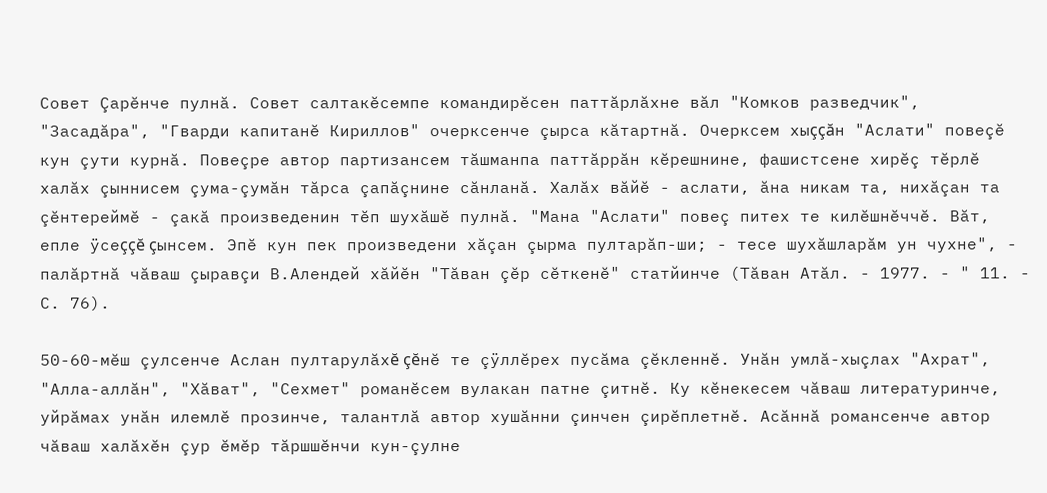Совет Çарĕнче пулнă. Совет салтакĕсемпе командирĕсен паттăрлăхне вăл "Комков разведчик", "Засадăра", "Гварди капитанĕ Кириллов" очерксенче çырса кăтартнă. Очерксем хыççăн "Аслати" повеçĕ кун çути курнă. Повеçре автор партизансем тăшманпа паттăррăн кĕрешнине, фашистсене хирĕç тĕрлĕ халăх çыннисем çума-çумăн тăрса çапăçнине сăнланă. Халăх вăйĕ - аслати, ăна никам та, нихăçан та çĕнтереймĕ - çакă произведенин тĕп шухăшĕ пулнă. "Мана "Аслати" повеç питех те килĕшнĕччĕ. Вăт, епле ÿсеççĕ çынсем. Эпĕ кун пек произведени хăçан çырма пултарăп-ши; - тесе шухăшларăм ун чухне", - палăртнă чăваш çыравçи В.Алендей хăйĕн "Тăван çĕр сĕткенĕ" статйинче (Тăван Атăл. - 1977. - " 11. - С. 76).

50-60-мĕш çулсенче Аслан пултарулăхĕ çĕнĕ те çÿллĕрех пусăма çĕкленнĕ. Унăн умлă-хыçлах "Ахрат", "Алла-аллăн", "Хăват", "Сехмет" романĕсем вулакан патне çитнĕ. Ку кĕнекесем чăваш литературинче, уйрăмах унăн илемлĕ прозинче, талантлă автор хушăнни çинчен çирĕплетнĕ. Асăннă романсенче автор чăваш халăхĕн çур ĕмĕр тăршшĕнчи кун-çулне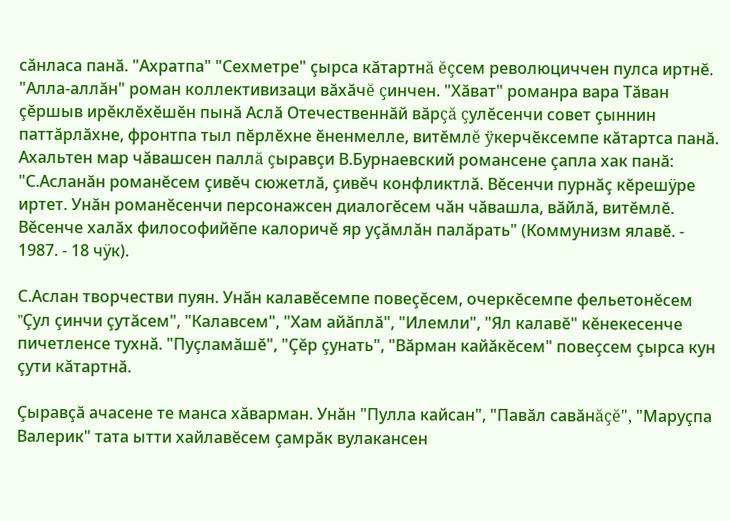сăнласа панă. "Ахратпа" "Сехметре" çырса кăтартнă ĕçсем революциччен пулса иртнĕ. "Алла-аллăн" роман коллективизаци вăхăчĕ çинчен. "Хăват" романра вара Тăван çĕршыв ирĕклĕхĕшĕн пынă Аслă Отечественнăй вăрçă çулĕсенчи совет çыннин паттăрлăхне, фронтпа тыл пĕрлĕхне ĕненмелле, витĕмлĕ ÿкерчĕксемпе кăтартса панă. Ахальтен мар чăвашсен паллă çыравçи В.Бурнаевский романсене çапла хак панă: "С.Асланăн романĕсем çивĕч сюжетлă, çивĕч конфликтлă. Вĕсенчи пурнăç кĕрешÿре иртет. Унăн романĕсенчи персонажсен диалогĕсем чăн чăвашла, вăйлă, витĕмлĕ. Вĕсенче халăх философийĕпе калоричĕ яр уçăмлăн палăрать" (Коммунизм ялавĕ. - 1987. - 18 чÿк).

С.Аслан творчестви пуян. Унăн калавĕсемпе повеçĕсем, очеркĕсемпе фельетонĕсем "Çул çинчи çутăсем", "Калавсем", "Хам айăплă", "Илемли", "Ял калавĕ" кĕнекесенче пичетленсе тухнă. "Пуçламăшĕ", "Çĕр çунать", "Вăрман кайăкĕсем" повеçсем çырса кун çути кăтартнă.

Çыравçă ачасене те манса хăварман. Унăн "Пулла кайсан", "Павăл савăнăçĕ", "Маруçпа Валерик" тата ытти хайлавĕсем çамрăк вулакансен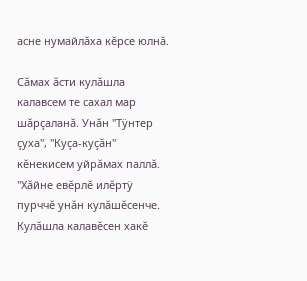асне нумайлăха кĕрсе юлнă.

Сăмах ăсти кулăшла калавсем те сахал мар шăрçаланă. Унăн "Тÿнтер çуха", "Куçа-куçăн" кĕнекисем уйрăмах паллă. "Хăйне евĕрлĕ илĕртÿ пурччĕ унăн кулăшĕсенче. Кулăшла калавĕсен хакĕ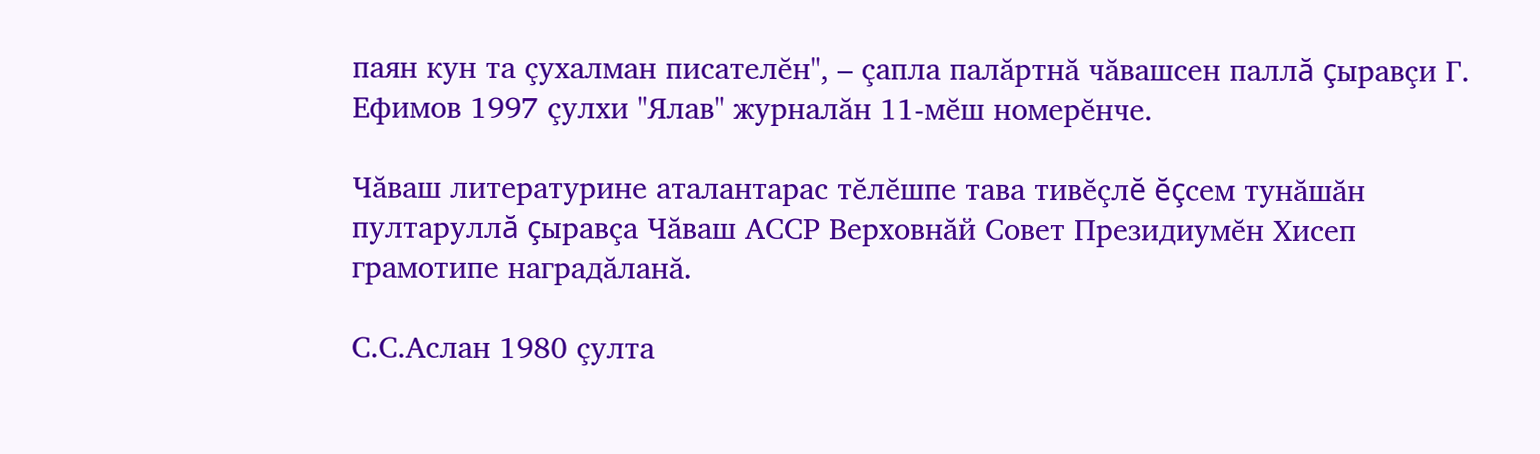паян кун та çухалман писателĕн", – çапла палăртнă чăвашсен паллă çыравçи Г. Ефимов 1997 çулхи "Ялав" журналăн 11-мĕш номерĕнче.

Чăваш литературине аталантарас тĕлĕшпе тава тивĕçлĕ ĕçсем тунăшăн пултаруллă çыравçа Чăваш АССР Верховнăй Совет Президиумĕн Хисеп грамотипе наградăланă.

С.С.Аслан 1980 çулта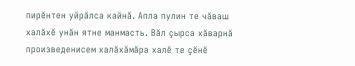пирĕнтен уйрăлса кайнă. Апла пулин те чăваш халăхĕ унăн ятне манмасть. Вăл çырса хăварнă произведенисем халăхăмăра халĕ те çĕнĕ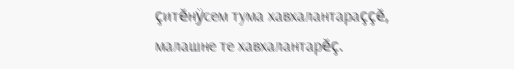çитĕнÿсем тума хавхалантараççĕ, малашне те хавхалантарĕç.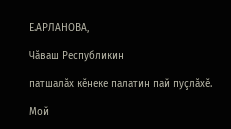Е.АРЛАНОВА,

Чăваш Республикин

патшалăх кĕнеке палатин пай пуçлăхĕ.

Мой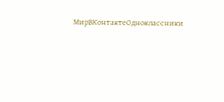МирВКонтактеОдноклассники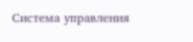Система управления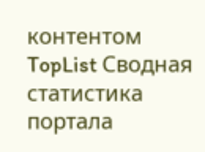контентом
TopList Сводная статистика портала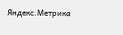Яндекс.Метрика